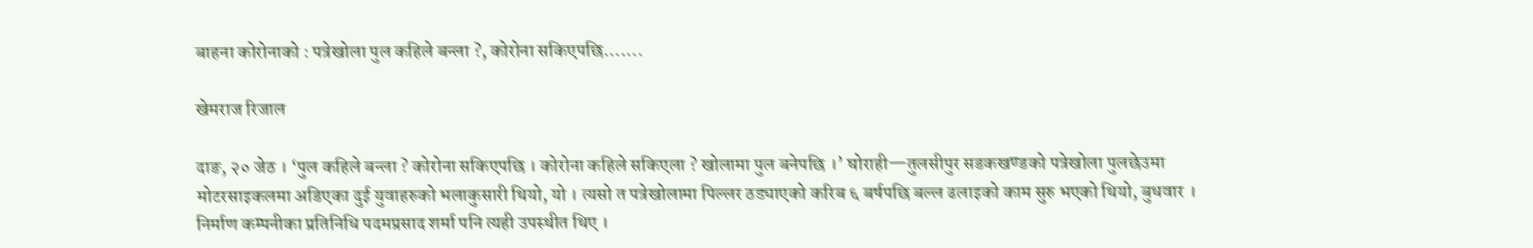बाहना कोरोनाको : पत्रेखोला पुल कहिले बन्ला ?, कोरोना सकिएपछि…….

खेमराज रिजाल

दाङ, २० जेठ । ‘पुल कहिले बन्ला ? कोरोना सकिएपछि । कोरोना कहिले सकिएला ? खोलामा पुल बनेपछि ।’ घोराही—तुलसीपुर सडकखण्डको पत्रेखोला पुलछेउमा मोटरसाइकलमा अडिएका दुई युवाहरुको भलाकुसारी थियो, यो । त्यसो त पत्रेखोलामा पिल्लर ठड्याएको करिब ६ बर्षपछि बल्ल ढलाइको काम सुरु भएको थियो, बुधवार । निर्माण कम्पनीका प्रतिनिधि पदमप्रसाद शर्मा पनि त्यही उपस्थीत थिए ।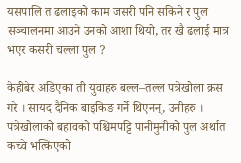यसपालि त ढलाइको काम जसरी पनि सकिने र पुल सञ्चालनमा आउने उनको आशा थियो, तर खै ढलाई मात्र भएर कसरी चल्ला पुल ?

केहीबेर अडिएका ती युवाहरु बल्ल–तल्ल पत्रेखोला क्रस गरे । सायद दैनिक बाइकिङ गर्ने थिएनन्, उनीहरु । पत्रेखोलाको बहावको पश्चिमपट्टि पानीमुनीको पुल अर्थात कच्वे भत्किएको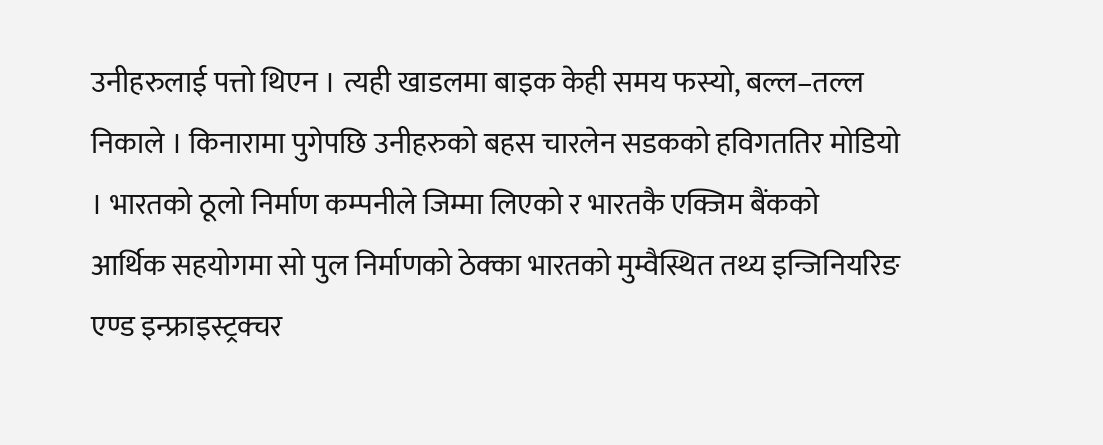उनीहरुलाई पत्तो थिएन । त्यही खाडलमा बाइक केही समय फस्यो, बल्ल–तल्ल निकाले । किनारामा पुगेपछि उनीहरुको बहस चारलेन सडकको हविगततिर मोडियो । भारतको ठूलो निर्माण कम्पनीले जिम्मा लिएको र भारतकै एक्जिम बैंकको आर्थिक सहयोगमा सो पुल निर्माणको ठेक्का भारतको मुम्वैस्थित तथ्य इन्जिनियरिङ एण्ड इन्फ्राइस्ट्रक्चर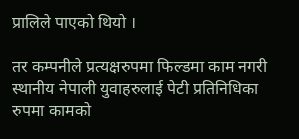प्रालिले पाएको थियो ।

तर कम्पनीले प्रत्यक्षरुपमा फिल्डमा काम नगरी स्थानीय नेपाली युवाहरुलाई पेटी प्रतिनिधिका रुपमा कामको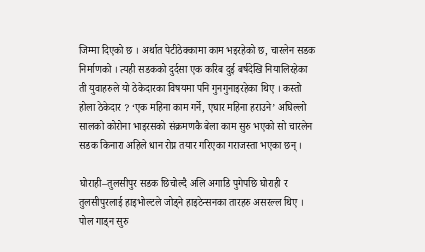जिम्मा दिएको छ । अर्थात पेटीठेक्कामा काम भइरहेको छ, चारलेन सडक निर्माणको । त्यही सडकको दुर्दसा एक करिब दुई बर्षदेखि नियालिरहेका ती युवाहरुले यो ठेकेदारका विषयमा पनि गुनगुनाइरहेका थिए । कस्तो होला ठेकेदार ? ‘एक महिना काम गर्ने, एघार महिना हराउने’ अघिल्लो सालको कोरोना भाइरसको संक्रमणकै बेला काम सुरु भएको सो चारलेन सडक किनारा अहिले धान रोप्न तयार गरिएका गराजस्ता भएका छन् ।

घोराही–तुलसीपुर सडक छिचोल्दै अलि अगाडि पुगेपछि घोराही र तुलसीपुरलाई हाइभोल्टले जोड्ने हाइटेन्सनका तारहरु असरल्ल थिए । पोल गाड्न सुरु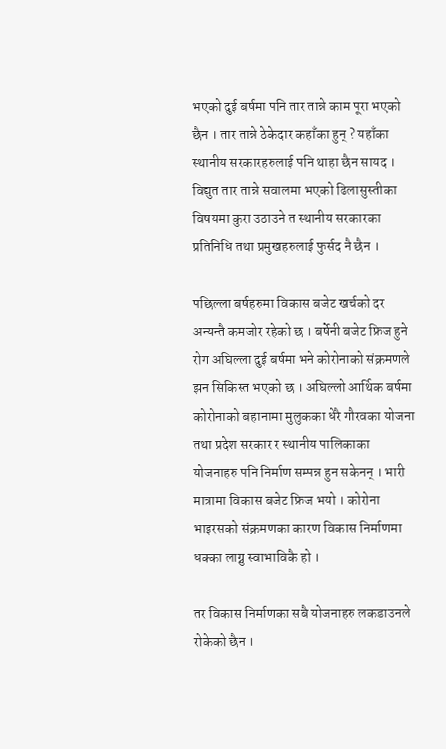भएको दुई बर्षमा पनि तार तान्ने काम पूरा भएको छैन । तार तान्ने ठेकेदार कहाँका हुन् ? यहाँका स्थानीय सरकारहरुलाई पनि थाहा छैन सायद । विद्युत तार तान्ने सवालमा भएको ढिलासुस्तीका विषयमा कुरा उठाउने त स्थानीय सरकारका प्रतिनिधि तथा प्रमुखहरुलाई फुर्सद नै छैन ।

पछिल्ला बर्षहरुमा विकास बजेट खर्चको दर अन्यन्तै कमजोर रहेको छ । बर्षेनी बजेट फ्रिज हुने रोग अघिल्ला दुई बर्षमा भने कोरोनाको संक्रमणले झन सिकिस्त भएको छ । अघिल्लो आर्थिक बर्षमा कोरोनाको बहानामा मुलुकका धेरै गौरवका योजना तथा प्रदेश सरकार र स्थानीय पालिकाका योजनाहरु पनि निर्माण सम्पन्न हुन सकेनन् । भारी मात्रामा विकास बजेट फ्रिज भयो । कोरोना भाइरसको संक्रमणका कारण विकास निर्माणमा धक्का लाग्नु स्वाभाविकै हो ।

तर विकास निर्माणका सबै योजनाहरु लकडाउनले रोकेको छैन ।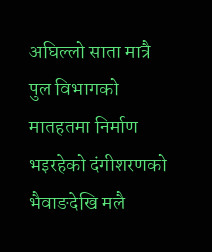अघिल्लो साता मात्रै पुल विभागको मातहतमा निर्माण भइरहेको दंगीशरणको भैवाङदेखि मलै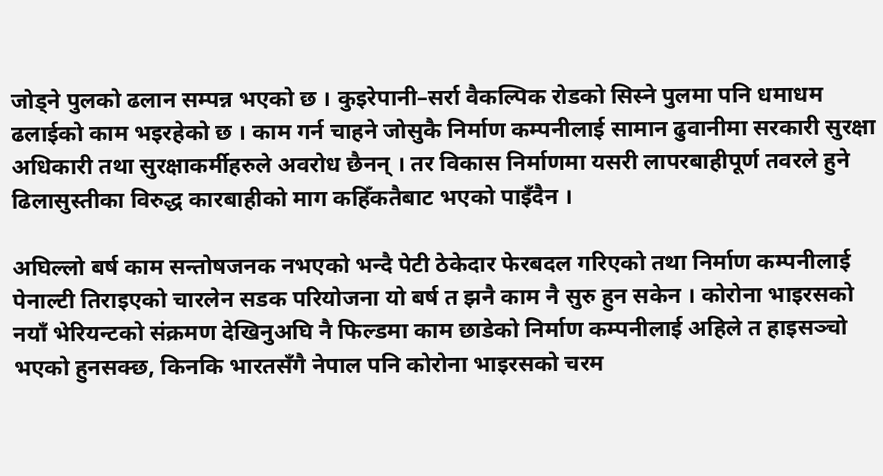जोड्ने पुलको ढलान सम्पन्न भएको छ । कुइरेपानी–सर्रा वैकल्पिक रोडको सिस्ने पुलमा पनि धमाधम ढलाईको काम भइरहेको छ । काम गर्न चाहने जोसुकै निर्माण कम्पनीलाई सामान ढुवानीमा सरकारी सुरक्षा अधिकारी तथा सुरक्षाकर्मीहरुले अवरोध छैनन् । तर विकास निर्माणमा यसरी लापरबाहीपूर्ण तवरले हुने ढिलासुस्तीका विरुद्ध कारबाहीको माग कहिँकतैबाट भएको पाइँदैन ।

अघिल्लो बर्ष काम सन्तोषजनक नभएको भन्दै पेटी ठेकेदार फेरबदल गरिएको तथा निर्माण कम्पनीलाई पेनाल्टी तिराइएको चारलेन सडक परियोजना यो बर्ष त झनै काम नै सुरु हुन सकेन । कोरोना भाइरसको नयाँ भेरियन्टको संक्रमण देखिनुअघि नै फिल्डमा काम छाडेको निर्माण कम्पनीलाई अहिले त हाइसञ्चो भएको हुनसक्छ, किनकि भारतसँगै नेपाल पनि कोरोना भाइरसको चरम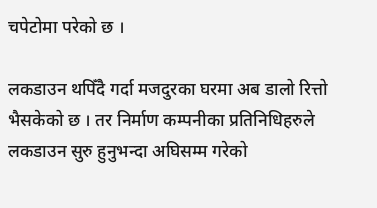चपेटोमा परेको छ ।

लकडाउन थपिँदै गर्दा मजदुरका घरमा अब डालो रित्तो भैसकेको छ । तर निर्माण कम्पनीका प्रतिनिधिहरुले लकडाउन सुरु हुनुभन्दा अघिसम्म गरेको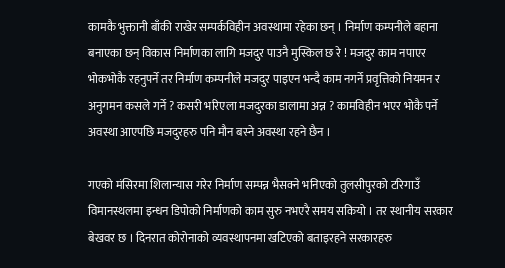कामकै भुक्तानी बाँकी राखेर सम्पर्कविहीन अवस्थामा रहेका छन् । निर्माण कम्पनीले बहाना बनाएका छन् विकास निर्माणका लागि मजदुर पाउनै मुस्किल छ रे ! मजदुर काम नपाएर भोकभोकै रहनुपर्ने तर निर्माण कम्पनीले मजदुर पाइएन भन्दै काम नगर्ने प्रवृत्तिको नियमन र अनुगमन कसले गर्ने ? कसरी भरिएला मजदुरका डालामा अन्न ? कामविहीन भएर भोकै पर्ने अवस्था आएपछि मजदुरहरु पनि मौन बस्ने अवस्था रहने छैन ।

गएको मंसिरमा शिलान्यास गरेर निर्माण सम्पन्न भैसक्ने भनिएको तुलसीपुरको टरिगाउँ विमानस्थलमा इन्धन डिपोको निर्माणको काम सुरु नभएरै समय सकियो । तर स्थानीय सरकार बेखवर छ । दिनरात कोरोनाको व्यवस्थापनमा खटिएको बताइरहने सरकारहरु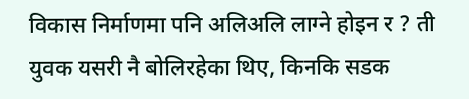विकास निर्माणमा पनि अलिअलि लाग्ने होइन र ? ती युवक यसरी नै बोलिरहेका थिए, किनकि सडक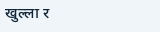खुल्ला र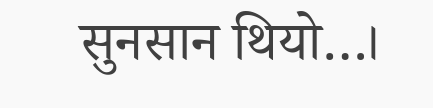सुनसान थियो…।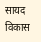सायद विकास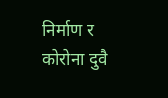निर्माण र कोरोना दुवै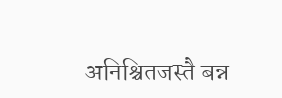अनिश्चितजस्तै बन्न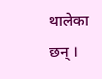थालेका छन् ।